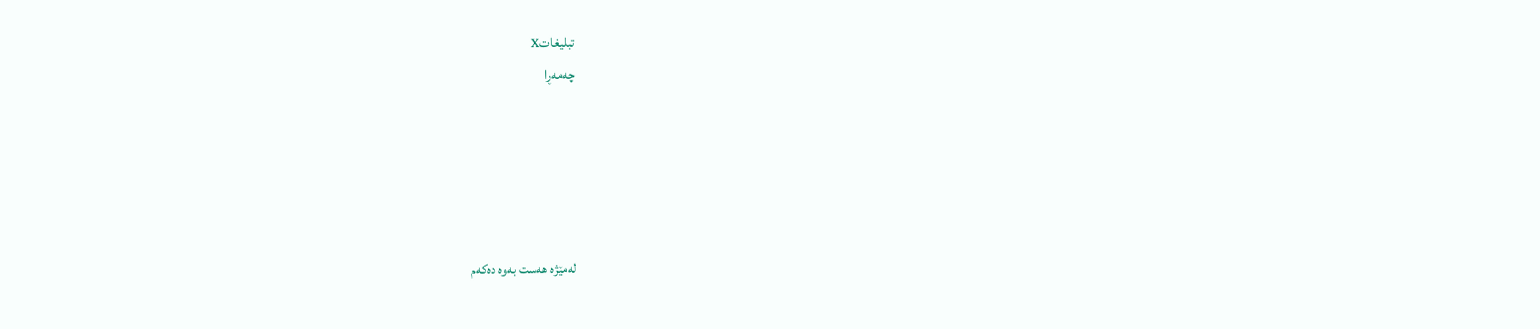تبليغاتX
چه‌مه‌ڕا





له‌مێژه هه‌ست به‌وه ده‌كه‌م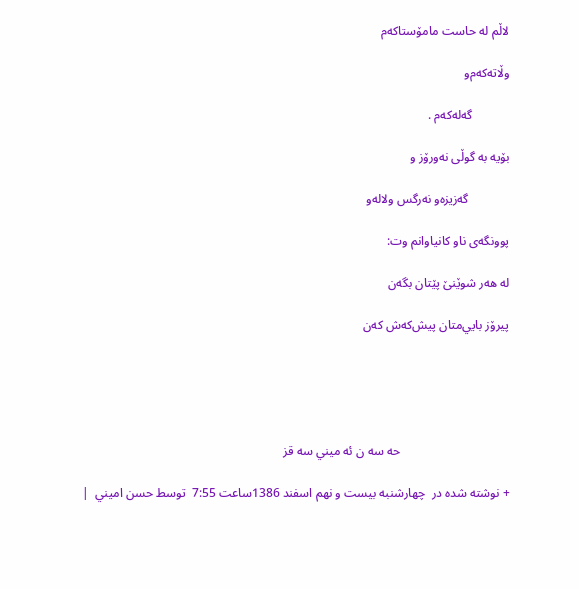لاڵم له حاست مامۆستاكه‌م

وڵاته‌كه‌م‌و

            گه‌له‌كه‌م .

بۆيه‌ به‌ گوڵی نه‌ورۆز و

             گه‌زيزه‌و نه‌رگس ولاله‌و

پوونگه‌ی ناو كانياوانم وت:

له هه‌ر شوێنێ پێتان بگه‌ن

پيرۆز بايي‌متان پيش‌كه‌ش كه‌ن





                                   حه سه ن ئه ميني سه قز

+ نوشته شده در  چهارشنبه بیست و نهم اسفند 1386ساعت 7:55  توسط حسن اميني  |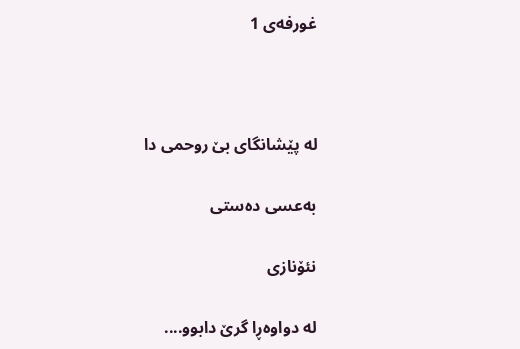غورفه‌ی 1



له پێشانگای بێ روحمی دا

به‌عسی ده‌ستی

نئۆنازی

له دواوه‌ڕا گرێ دابوو....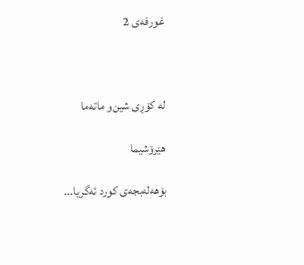غو‌رفه‌ی 2



له كۆڕی شين‌و ماته‌ما

هێرۆشيما

بۆهه‌له‌بجه‌ی كورد ئه‌گريا...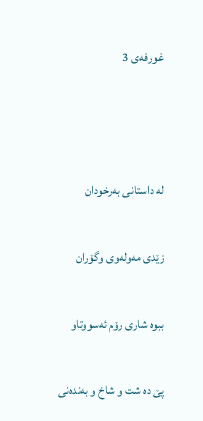غورفه‌ی 3



له داستانی به‌رخودان

زێدی مه‌وله‌وی وگۆران

ببوه شاری رۆم ئه‌سووتاو

پێ ده شت و شاخ و به‌نده‌نی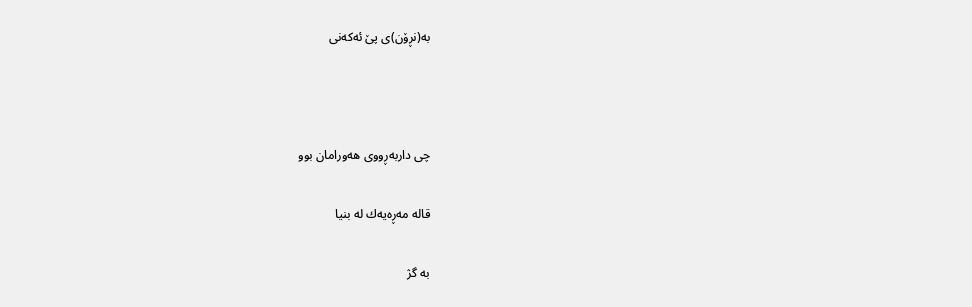به‌(نڕۆن)ی پێ ئه‌كه‌نی



چی داربه‌ڕووی هه‌ورامان بوو

قاله مه‌ڕه‌يه‌ك له بنيا

به گژ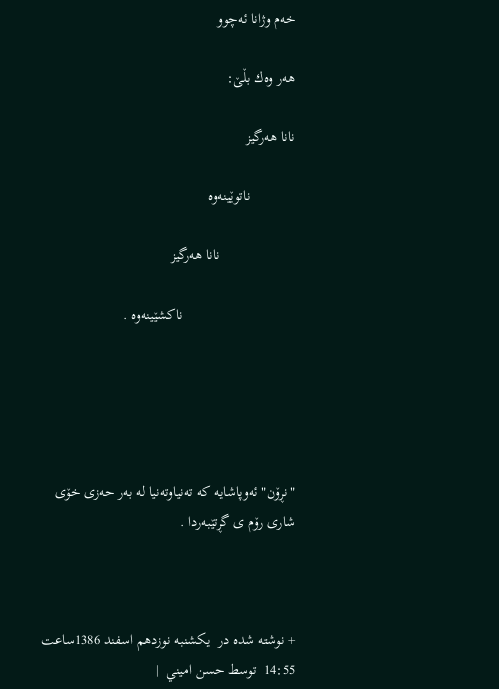خه‌م وژانا ئه‌چوو

هه‌ر وه‌ك بڵێ:

نانا هه‌رگيز

            ناتوێینه‌وه

                    نانا هه‌رگيز

                              ناكشێينه‌وه .





"نڕۆن" ئه‌وپاشایه‌ که‌ ته‌نیاوته‌نیا له‌ به‌ر حه‌زی خۆی شاری رۆم ی گڕتێبه‌ردا .



+ نوشته شده در  یکشنبه نوزدهم اسفند 1386ساعت 14:55  توسط حسن اميني  |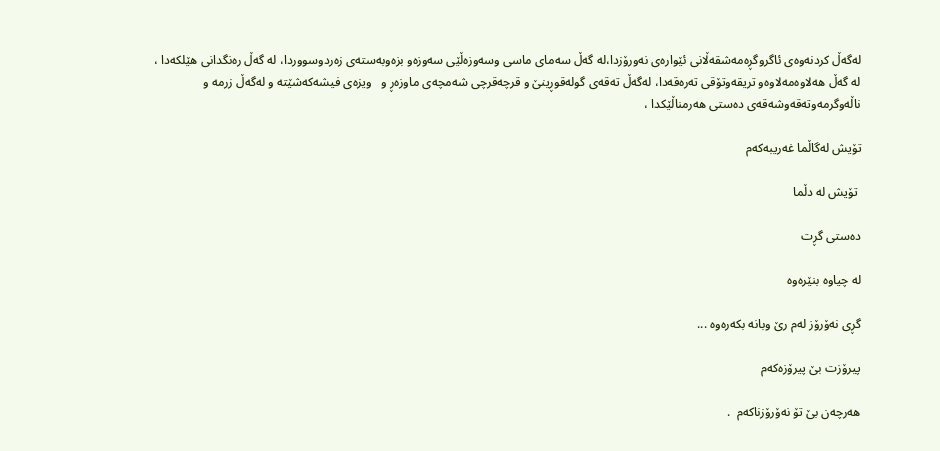له‌گه‌ڵ کردنه‌وه‌ی ئاگروگڕه‌مه‌شقه‌ڵانی ئێواره‌ی نه‌ورۆزدا،له‌ گه‌ڵ سه‌مای ماسی وسه‌وزه‌ڵێی سه‌وزه‌و بزه‌وبه‌سته‌ی زه‌ردوسووردا، له‌ گه‌ڵ ره‌نگدانی هێلکه‌دا ، له‌ گه‌ڵ هه‌لاوه‌مه‌لاوه‌و تریقه‌وتۆقی ته‌ره‌قه‌دا، له‌گه‌ڵ ته‌قه‌ی گوله‌قوڕینێ و قرچه‌قرچی شه‌مچه‌ی ماوزه‌ڕ و   ویزه‌ی فیشه‌که‌شێته‌ و له‌گه‌ڵ زرمه‌ و ناڵه‌وگرمه‌وته‌قه‌وشه‌قه‌ی ده‌ستی هه‌رمناڵێکدا ،

تۆیش له‌گاڵما غه‌ریبه‌که‌م

 تۆیش له‌ دڵما

ده‌ستی گڕت

له‌ چیاوه‌ بنێره‌وه‌

گڕی نه‌ۆرۆز له‌م رێ وبانه‌ بکه‌ره‌وه ...

پیرۆزت بێ پیرۆزه‌که‌م

هه‌رچه‌ن بێ تۆ نه‌ۆرۆزناکه‌م  .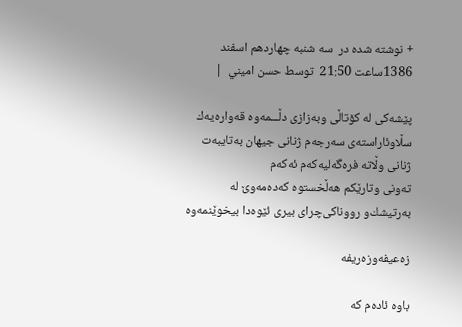+ نوشته شده در  سه شنبه چهاردهم اسفند 1386ساعت 21:50  توسط حسن اميني  |

پێشه‌كی له كۆتاڵی ‌وبه‌زازی دڵـــمه‌وه قه‌واره‌يه‌ك سڵاوئاراسته‌ی سه‌رجه‌م ژنانی جيهان به‌تايبه‌ت ژنانی وڵاته فره‌گه‌ليه‌كه‌م ئه‌كه‌م
ته‌ونی ‌وتارێكم هه‌ڵخستوه كه‌ده‌مه‌وێ له به‌رتيشك‌و رووناكی‌چرای بيری ئێوه‌دا بيخوێنمه‌وه

زه‌عيفه‌وزه‌ريفه

باوه ئاده‌م كه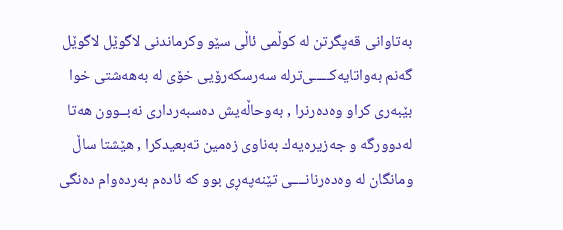به‌تاوانی قه‌پگرتن له كوڵمی ئاڵی سێو وكرماندنی لاگوێل لاگوێل‌ گه‌نم به‌واتايه‌كـــــی‌ترله سه‌رسكه‌رۆيی خۆی له به‌هه‌شتی خوا بێبه‌ری ‌كراو وه‌ده‌رنرا , به‌وحاڵه‌يش ده‌سبه‌رداری نه‌بــوون هه‌تا له‌دوورگه و جه‌زيره‌يه‌ك به‌ناوی زه‌مين ته‌بعيد‌كرا , هێشتا ساڵ ومانگان له وه‌ده‌رنانــــی تێنه‌په‌ڕی بوو كه ئاده‌م به‌رده‌وام ده‌نگی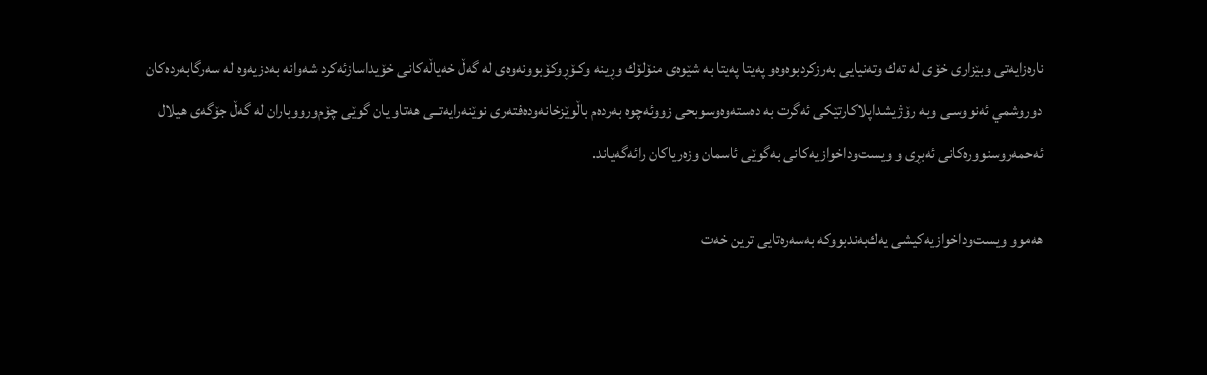ناره‌زايه‌تی ‌وبێزاری خۆی له ته‌ك وته‌نيايی به‌رزكردبوه‌وه‌و په‌يتا په‌يتا به شێوه‌ی منۆلۆك وڕينه وكـۆڕوكۆبوونه‌وه‌ی له گه‌ڵ خه‌ياڵه‌كانی خۆيداسازئه‌كرد شه‌وانه به‌دزيه‌وه له سه‌رگابه‌رده‌كان دوروشمي ئه‌نووسـی وبه رۆژيشداپلاكارتێكی ئه‌گرت به ده‌سته‌وه‌وسوبحی زووئه‌چوه به‌رده‌م باڵوێزخانه‌وده‌فته‌ری نوێنه‌رايه‌تــی هه‌تاو يان گوێی چۆم‌ورووباران له گه‌ڵ جۆگه‌ی هيلال ئه‌حمه‌روسنووره‌كانی ئه‌بڕی ‌و ‌ويست‌وداخوازيه‌كانی به‌گوێی ئاسمان وزه‌رياكان رائه‌گه‌ياند.

هه‌موو ويست‌وداخوازيه‌كيشی يه‌ك‌به‌ندبووكه به‌سه‌ره‌تایی ترين خه‌ت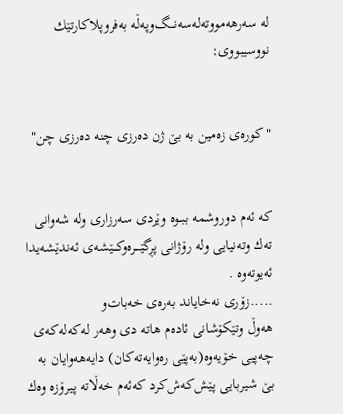له سه‌رهه‌مووته‌له‌سه‌نـــگ‌وپه‌ڵه به‌فروپلاكارتێك نووسيبووی:


"كوره‌ی زه‌مين به بێ ژن ده‌رزی چنه ده‌رزی ‌چن"


كه ئه‌م دوروشمه ببــوه وێردی سه‌رزاری ‌وله شه‌وانی ته‌ك وته‌نيايی ‌وله رۆژانی پڕگێــــره‌وكـــێشه‌ی ئه‌ندێشه‌يدا ئه‌يوته‌وه .
.....زۆری نه‌خاياند به‌ره‌ی خه‌بات‌و هه‌وڵ ‌وتێكۆشانی ئاده‌م هاته دی ‌وهه‌ر له‌كه‌له‌كه‌ی چه‌پيی خۆيه‌وه(به‌پێی ره‌وایه‌ته‌کان) دايه‌هه‌وايان به بێ شيربايی پێش‌كه‌ش‌كرد كه‌ئه‌م خه‌ڵاته پيرۆزه وه‌ك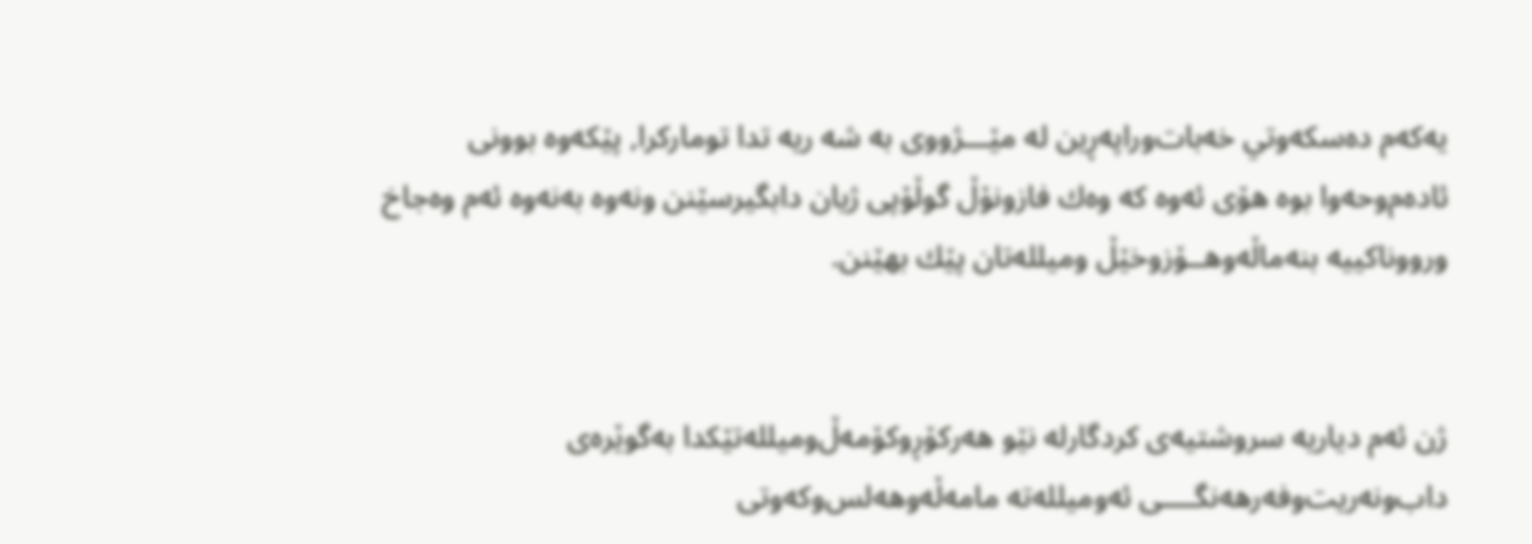يه‌كه‌م ده‌سكه‌وتي خه‌بات‌وراپه‌ڕين له مێـــژووی به شه ريه تدا توماركرا, پێكه‌وه بوونی ئاده‌م‌وحه‌وا بوه هۆی ئه‌وه كه وه‌ك فازونۆڵ گوڵۆپی ژيان دابگيرسێنن ونه‌وه به‌نه‌وه ئه‌م وه‌جاخ ورووناكييه بنه‌ماڵه‌وهــۆزوخێڵ ‌وميلله‌تان پێك بهێنن.


ژن ئه‌م دياريه سروشتيه‌ی كردگارله نێو هه‌ركۆڕوكۆمه‌ڵ‌وميلله‌تێكدا به‌گوێره‌ی داب‌ونه‌ريت‌وفه‌رهه‌نگــــی ‌ئه‌وميلله‌ته مامه‌ڵه‌وهه‌لس‌وكه‌وتی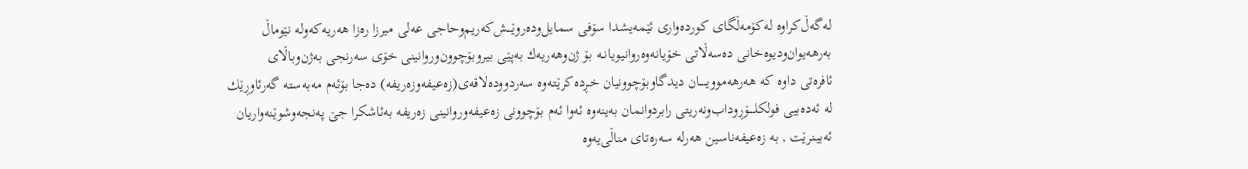له‌گه‌ڵ‌كراوه له‌كۆمه‌ڵگای ‌كورده‌واری ئێمه‌يشدا سۆفی سمايل‌وده‌روێـــش‌كه‌ريم‌وحاجی ‌عه‌لی ميرزا ره‌زا هه‌ريه‌كه‌وله نێوماڵ به‌رهه‌يوان‌وديوه‌خانی ‌ده‌سه‌ڵاتی ‌خۆيانه‌وه‌روانيويانــه بۆ ژن‌وهه‌ريه‌ك به‌پێی بيروبۆچوون‌وروانينی ‌خۆی ‌سه‌رنجی به‌ژن‌وباڵای ئافره‌تی ‌داوه كه هه‌رهه‌موويـــــان ديدگاوبۆچوونيان خـڕده‌كرێتـه‌وه سه‌ردووده‌لاقه‌ی‌(زه‌عيفه‌وزه‌ريفه) ده‌جا بۆئه‌م مه‌به‌سته گه‌رئاوڕێك له ئه‌ده‌بيی فولكلــــۆڕ‌و‌داب‌ونه‌ريتی رابردوانمان به‌ينه‌وه ئه‌وا ئه‌م بۆچوونی زه‌عيفه‌وروانينی زه‌ريفه به‌ئاشكرا جێ په‌نجه‌وشوێنه‌واريان ئه‌بيـنرێت , به زه‌عيفه‌ناسين هه‌رله سه‌ره‌تای ‌مناڵی‌يه‌وه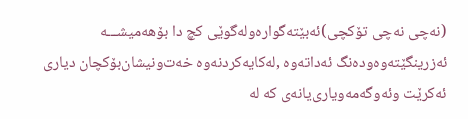(نه‌چی ‌نه‌چی ‌تۆكچی)ئه‌بێته‌گواره‌وله‌گوێی ‌كچ دا بۆهه‌ميشـــه ئه‌زرينگێته‌وه‌و‌ده‌نگ ئه‌داته‌وه ,له‌كايه‌كردنه‌وه خه‌ت‌ونيشان‌بۆكچان دياری ئه‌كرێت ‌وئه‌وگه‌مه‌وياری‌يانه‌ی كه له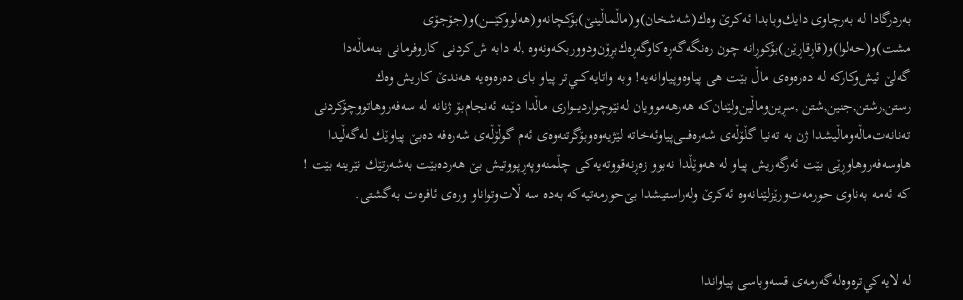به‌رد‌رگادا له به‌رچاوی دايك‌وبابدا ئه‌كرێ ‌وه‌ك‌(شه‌شخان)و(ماڵماڵينێ)بۆكچانه‌و(هه‌لو‌وكێـــــن‌)و(جۆجۆی مشت)و(حه‌لوا)و(قاڕقاڕێن)بۆكوڕانه چون ره‌نگه‌گه‌ڕه‌كاوگه‌ڕه‌ك‌بڕۆن‌ودووربكه‌ونه‌وه ,له دابه ش‌كردنی كاروفرمانی بنه‌ماڵه‌دا گه‌لێ ‌ئيش‌وكاركه له ده‌ره‌وه‌ی ماڵ بێت هی پياوه‌وپياوانه‌يه! وبه واتايه‌كـــي‌تر پياو بای ده‌ره‌وه‌يه هه‌ندێ ‌كاريش وه‌ك رستن‌,رشتن‌,جنين‌,شتن ,سڕين‌وماڵين‌ولێنان‌كه هه‌رهه‌موويان له‌نێوچوارديـــواری ماڵدا دێـنه ئه‌نجام‌بۆ ژنانه له سه‌فه‌روهاتووچۆكردنی ته‌نانه‌ت‌ماڵه‌وماڵيشدا ژن به ته‌نيا گڵۆڵه‌ی شه‌ره‌فــــی‌پياوئه‌خاته لێژيه‌وه‌وبۆگرتنه‌وه‌ی ئه‌م گوڵۆڵه‌ی شه‌ره‌فه ده‌بێ پياوێك له‌گه‌ڵيدا هاوسه‌فه‌روهاوڕێی بێت ئه‌رگه‌ريش پياو له هه‌وێڵدا نه‌بوو زه‌ڕنه‌قووته‌يه‌كی چڵمنه‌وپه‌ڕپووتيش بێ هه‌رده‌بێت به‌شه‌رتێك نێرينه بێت ! كه ئه‌مـه به‌ناوی حورمه‌ت‌ورێزلێنانه‌وه ئه‌كرێ ‌وله‌راستيشدا بێ‌حورمه‌تيه‌كه به‌ده سه ڵات‌وتوانا‌و وره‌ی ئافره‌ت به‌گشتی.


له لايه‌كي‌تره‌وه‌له‌گه‌رمه‌ی قسه‌وباسی پياواندا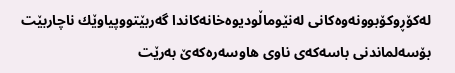له‌كۆڕوكۆبوونه‌وه‌كانی ‌له‌نێو‌ماڵوديوه‌خانه‌كاندا گه‌ربێتووپياوێك ناچاربێت بۆسه‌لماندنی باسه‌كه‌ی ناوی ‌هاوسه‌ره‌كه‌ێ ‌به‌رێت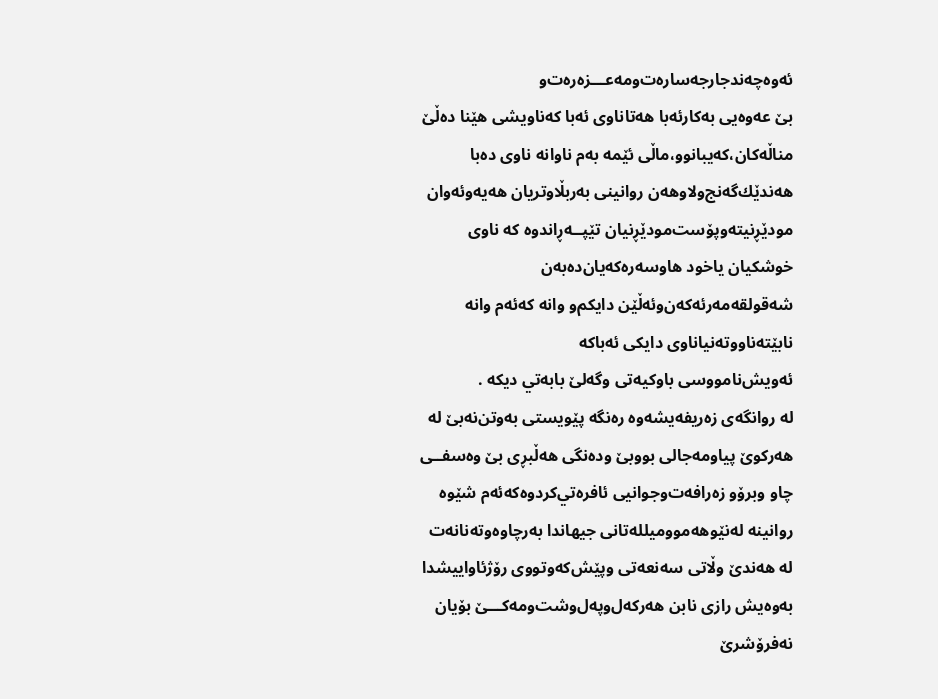ئه‌وه‌چه‌ندجار‌جه‌ساره‌ت‌ومه‌عـــزه‌ره‌ت‌و
بێ ‌عه‌وه‌يی به‌كارئه‌با هه‌تاناوی ئه‌با كه‌ناويشی هێنا ده‌ڵێ مناڵه‌كان‌،كه‌يبانوو،ماڵی ‌ئێمه به‌م ناوانه‌ ناوی ده‌با هه‌ندێك‌گه‌نج‌ولاو‌هه‌ن روانينی به‌ربڵاوتريان هه‌يه‌وئه‌وان مودێڕنيته‌وپۆست‌مودێڕنيان تێپــه‌ڕاند‌وه كه ناوی خوشكيان ياخود هاوسه‌ره‌كه‌يان‌ده‌به‌ن شه‌قولقه‌مه‌رئه‌كه‌ن‌وئه‌ڵێن دايكم‌و وانه كه‌ئه‌م وانه نابێته‌ناو‌وته‌نياناوی دايكی ‌ئه‌با‌‌كه ئه‌ويش‌نامووسی ‌باوكيه‌تی ‌وگه‌لێ بابه‌تي ديكه .
له روانگه‌ی زه‌ريفه‌يشه‌وه ره‌نگه پێويستی به‌وتن‌نه‌بێ ‌له هه‌ركوێ ‌پياو‌مه‌جالی بووبێ وده‌نگی ‌هه‌ڵبڕی‌ بێ ‌وه‌سفــی چاو وبرۆ‌و ‌زه‌رافه‌ت‌وجوانيی ئافره‌تي‌كردوه‌كه‌ئه‌م شێوه روانينه له‌نێو‌هه‌مووميلله‌تانی ‌جيهاندا‌ به‌رچاوه‌وته‌نانه‌ت له هه‌ندێ ‌وڵاتی ‌سه‌نعه‌تی وپێش‌كه‌وتووی ‌رۆژئاواییشدا به‌وه‌يش رازی نابن هه‌ركه‌ل‌وپه‌ل‌وشت‌ومه‌كـــێ بۆيان نه‌فرۆشرێ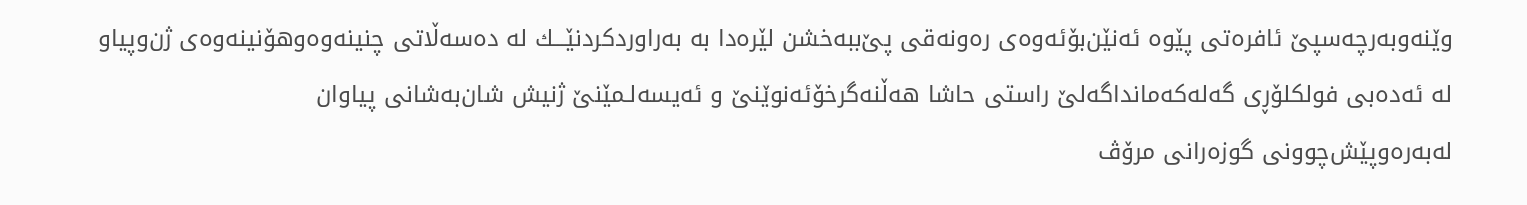وێنه‌وبه‌رچه‌سپێ ‌ئافره‌تی پێوه ئه‌نێن‌بۆئه‌وه‌ی ‌ره‌ونه‌قی پێ‌ببه‌خشن لێره‌دا‌‌ به به‌راوردكردنێـــك له ده‌سه‌ڵاتی چنينه‌وه‌وهۆنينه‌وه‌ی ژن‌وپياو له ‌ئه‌ده‌بی ‌فولكلۆڕی گه‌له‌كه‌ماندا‌گه‌لێ راستی حاشا ‌هه‌ڵنه‌گرخۆئه‌نوێنێ و ئه‌يسه‌لـمێنێ ژنيش شان‌به‌شانی پياوان له‌به‌ره‌وپێش‌چوونی ‌گوزه‌رانی ‌مرۆڤ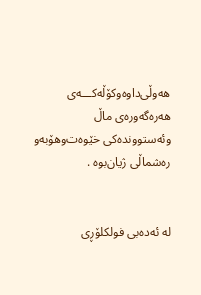هه‌وڵی‌داوه‌وكۆڵه‌كـــه‌ی هه‌ره‌گه‌وره‌ی ‌ماڵ وئه‌ستوونده‌كی ‌خێوه‌ت‌وهۆبه‌و ره‌شماڵی ‌ژيان‌بوه .


له ئه‌ده‌بی ‌فولكلۆڕی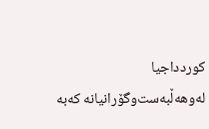كورد‌داجيا له‌وهه‌ڵبه‌ست‌وگۆرانيانه ‌كه‌به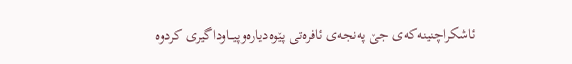ئاشكراچنينه‌كه‌ی ‌جێ ‌په‌نجه‌ی ‌ئافره‌تی ‌پێوه‌دياره‌وپيـــاوداگيری ‌كردوه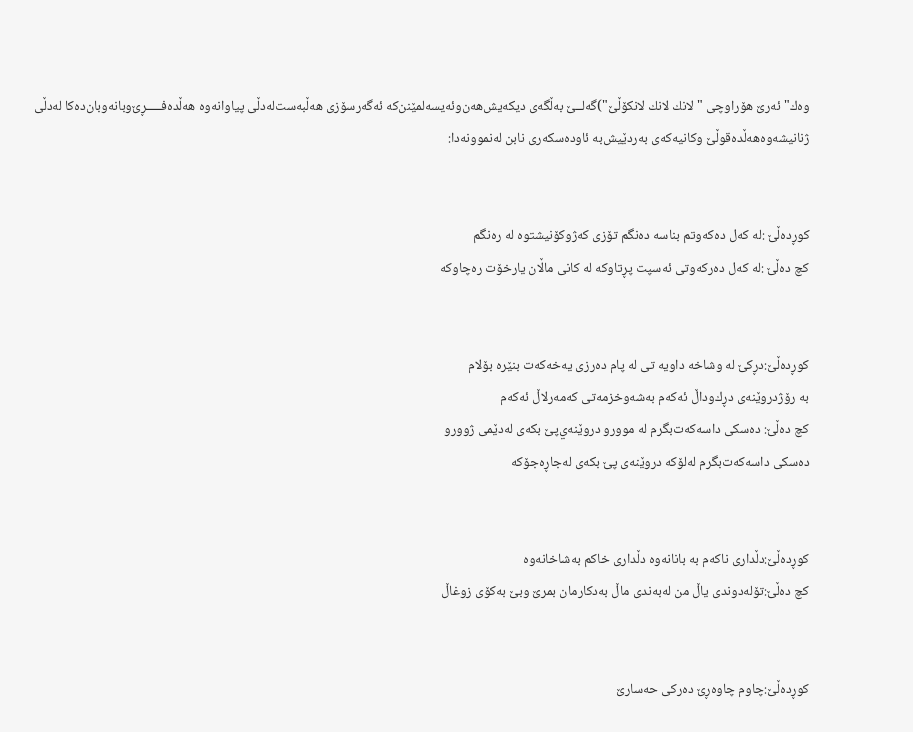وه‌ك‌"ئه‌رێ ‌هۆراوچی " لانك لانك لانكۆڵێ")گه‌لــێ به‌ڵگه‌ی ‌ديكه‌يش‌هه‌ن‌وئه‌يسه‌لمێنن‌كه ئه‌گه‌رسۆزی هه‌ڵبه‌ست‌له‌دڵی پياوانه‌وه هه‌ڵده‌فـــــڕێ‌وبانه‌وبان‌ده‌كا له‌دڵی ژنانيشه‌وه‌هه‌ڵده‌قوڵێ ‌وكانيه‌كه‌ی ‌به‌ردێيش‌به ئاوده‌سكه‌ری ‌نابن له‌نموونه‌دا:


كوڕده‌ڵێ :له كه‌ل ده‌كه‌وتم بناسه ده‌نگم تۆزی كه‌ژوكۆنيشتوه له ره‌نگم
كچ ده‌ڵێ :له كه‌ل ده‌ركه‌وتی ئه‌سپت پڕتاوكه له كانی ماڵان يارخۆت ره‌چاوكه


كوڕده‌ڵێ:دڕكێ له وشاخه داويه تی له پام ده‌رزی يه‌خه‌كه‌ت بنێره بۆلام
به رۆژدروێنه‌ی دڕك‌وداڵ ئه‌كه‌م به‌شه‌‌وخزمه‌‌تی ‌كه‌مه‌رلاڵ ئه‌كه‌م
كچ ده‌ڵێ: ده‌سكی ‌داسه‌كه‌ت‌بگرم له موورو دروێنه‌ي‌پێ بكه‌ی ‌له‌دێمی ژوورو
ده‌سكی ‌داسه‌كه‌ت‌بگرم له‌لۆكه دروێنه‌ی ‌پێ ‌بكه‌ی له‌جاڕه‌جۆكه


كوڕده‌ڵێ:دڵداری ناكه‌م به بانانه‌وه دڵداری ‌خاكم به‌شاخانه‌وه
كچ ده‌ڵێ:تۆله‌دوندی ياڵ ‌من له‌به‌ندی ماڵ به‌دكارمان بمرێ وبێ ‌به‌كۆی ‌زوغاڵ


كوڕده‌ڵێ:چاوم چاوه‌ڕێ ده‌ركی ‌حه‌سارێ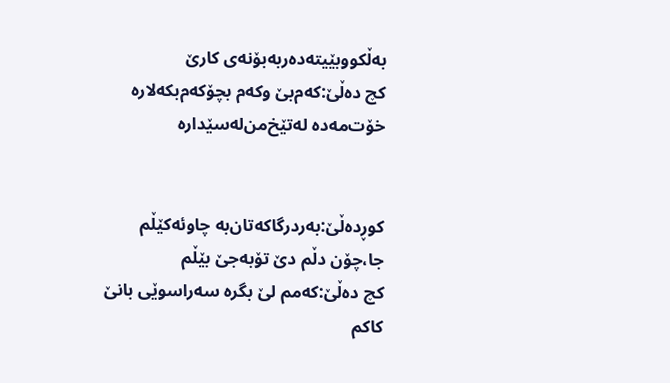به‌ڵكووبێيته‌ده‌ربه‌بۆنه‌ی ‌كارێ
كچ ده‌ڵێ:كه‌م‌بێ ‌وكه‌م بچۆ‌كه‌م‌بكه‌لاره خۆت‌مه‌ده له‌تێخ‌من‌له‌سێداره


كوڕده‌ڵێ:به‌ردرگاكه‌تان‌به چاوئه‌كێڵم جا،چۆن ‌دڵم دێ تۆبه‌جێ بێڵم
كچ ده‌ڵێ:كه‌مم لێ ‌بگره سه‌راسوێی ‌بانێ كاكم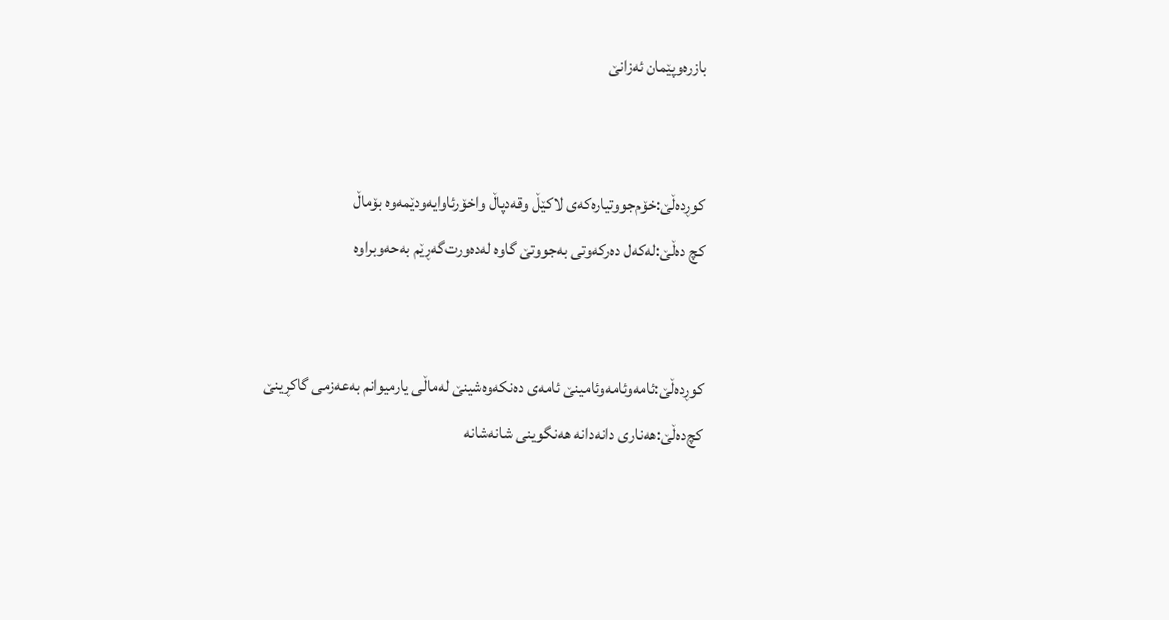بازره‌وپێمان ئه‌زانێ


كوڕده‌ڵێ:خۆم‌جووتياره‌كه‌ی ‌لاكێڵ ‌وقه‌دپاڵ واخۆرئاوايه‌ودێمه‌وه بۆماڵ
كچ ده‌ڵێ:له‌كه‌ل ده‌ركه‌وتی به‌جووتێ ‌گاوه له‌ده‌ورت‌گه‌ڕێم‌ به‌حه‌وبراوه


كوڕده‌ڵێ:ئامه‌وئامه‌وئامينێ ‌ئامه‌ی ‌ده‌نكه‌وه‌شينێ له‌ماڵی ‌يار‌ميوانم به‌عه‌زمی ‌گاكڕينێ
كچ‌ده‌ڵێ‌:هه‌ناری دانه‌دانه ‌هه‌نگوينی ‌شانه‌شانه‌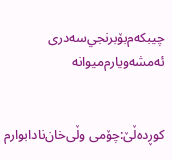چيبكه‌م‌بۆبرنجي‌سه‌دری ئه‌مشه‌ويارم‌ميوانه


كوڕده‌ڵێ‌:چۆمی ‌وڵی‌خان‌نادا‌بوارم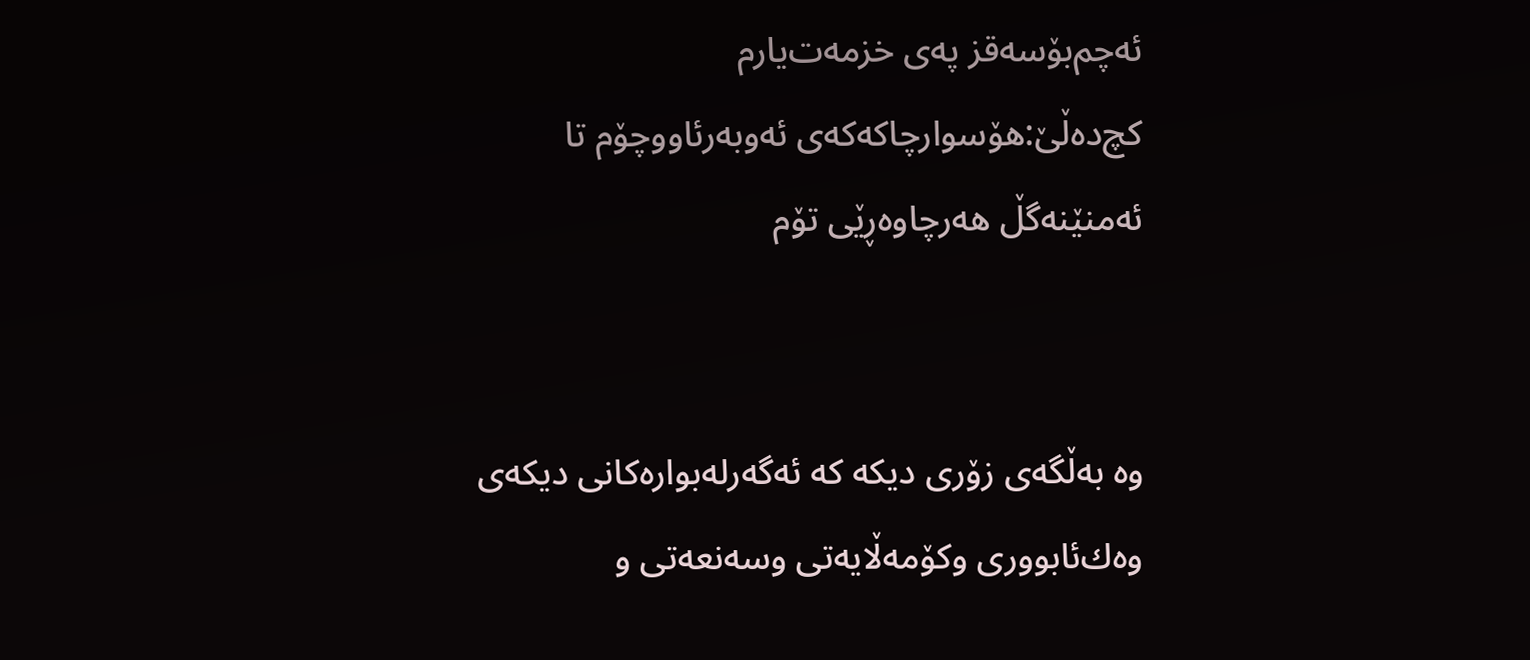ئه‌چم‌بۆسه‌قز په‌ی ‌خزمه‌ت‌يارم
كچ‌ده‌ڵێ:هۆسوارچاكه‌كه‌ی ‌ئه‌وبه‌رئاو‌وچۆم تا ئه‌منێنه‌گڵ ‌هه‌رچاوه‌ڕێی ‌تۆم


وه به‌ڵگه‌ی زۆری ‌ديكه كه ئه‌گه‌رله‌بواره‌كانی ‌ديكه‌ی وه‌ك‌ئابووری ‌وكۆمه‌ڵايه‌تی ‌وسه‌نعه‌تی ‌و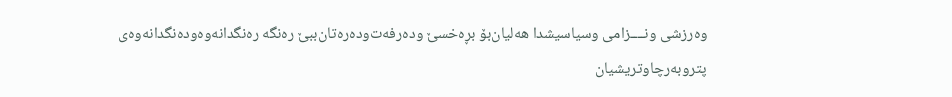وه‌رزشی ‌ونــــزامی وسياسيشدا هه‌ليان‌بۆ بڕه‌خسێ ‌وده‌رفه‌ت‌وده‌ره‌تان‌ببێ ره‌نگه‌ ره‌نگدانه‌وه‌وده‌نگدانه‌وه‌ی پتروبه‌رچاوتريشيان‌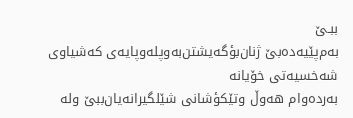ببـێ به‌م‌پێيه‌ده‌بێ ‌ژنان‌بؤگه‌يشتن‌به‌وپله‌وپايه‌ی ‌كه‌شياوی شه‌خسيه‌تی ‌خۆيانه به‌رده‌وام ‌هه‌وڵ ‌وتێكؤشانی ‌شێلگيرانه‌يان‌ببێ وله‌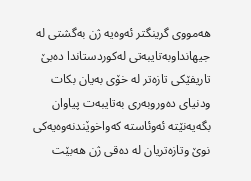هه‌مووی گرینگتر ئه‌وه‌یه‌ ژن به‌گشتی له‌ جیهانداوبه‌تایبه‌تی له‌کوردستاندا ده‌بێ تاریفێکی تازه‌تر له‌ خۆی به‌یان بکات ودنیای ده‌وروبه‌ری به‌تایبه‌ت پیاوان بگه‌یه‌نێته‌ ئه‌وئاسته‌ که‌واخوێندنه‌وه‌یه‌کی نوێ وتازه‌تریان له‌ ده‌قی ژن هه‌بێت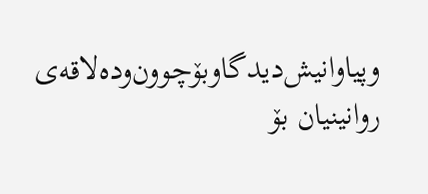و‌پياوانيش‌ديدگاوبۆچوون‌وده‌لاقه‌ی روانينيان ‌بۆ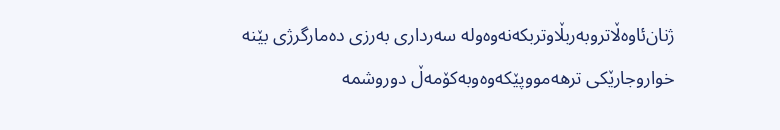ژنان‌ئاوه‌ڵاترو‌به‌ربڵاوتربكه‌نه‌وه‌وله ‌سه‌رداری ‌به‌رزی ‌ده‌مارگرژی بێنه خواروجارێكی ‌تر‌هه‌مووپێكه‌وه‌وبه‌كۆمه‌ڵ دوروشمه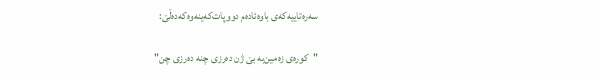سه‌ره‌تاييه‌كه‌ی ‌باوه‌ئاده‌م دووپات‌كه‌ينه‌وه‌كه‌ده‌ڵێ:

"كوره‌ی ‌زه‌مين‌به‌ بێ‌ ژن ده‌رزی چنه ده‌رزی چن"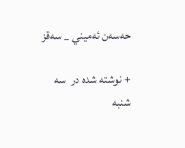حه‌سه‌ن ئه‌ميني _ سه‌قز

+ نوشته شده در  سه شنبه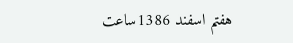هفتم اسفند 1386ساعت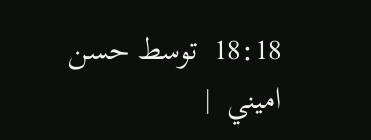18:18  توسط حسن اميني  |